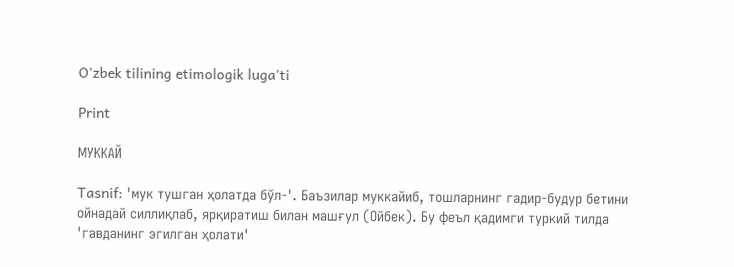O'zbek tilining etimologik luga'ti

Print

МУККАЙ

Tasnif: 'мук тушган ҳолатда бўл-'. Баъзилар муккайиб, тошларнинг гадир-будур бетини ойнадай силлиқлаб, ярқиратиш билан машғул (Ойбек). Бу феъл қадимги туркий тилда 'гавданинг эгилган ҳолати'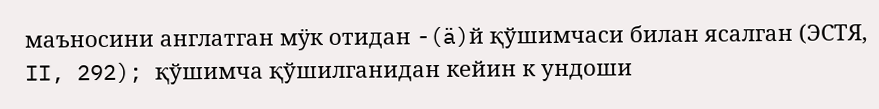маъносини англатган мӱк отидан -(ä)й қўшимчаси билан ясалган (ЭСТЯ, II, 292); қўшимча қўшилганидан кейин к ундоши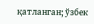қатланган; ўзбек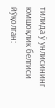тилида ӱ унлисининг юмшоқлик белгиси йўқолган: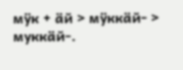мӱк + äй > мӱккäй- > муккäй-.